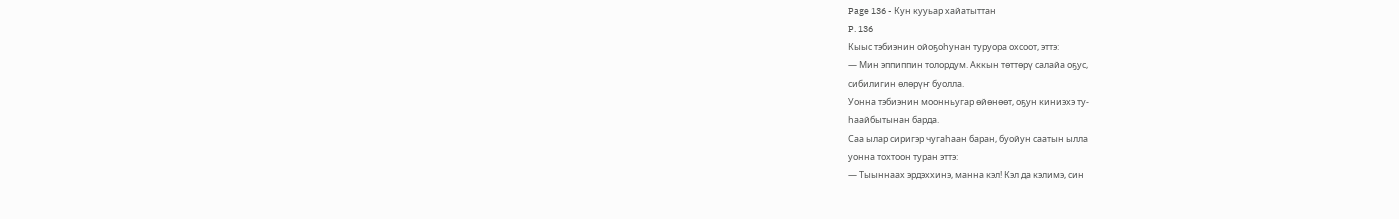Page 136 - Кун кууьар хайатыттан
P. 136
Кыыс тэбиэнин ойоҕоһунан туруора охсоот, эттэ:
— Мин эппиппин толордум. Аккын төттөрү салайа оҕус,
сибилигин өлөрүҥ буолла.
Уонна тэбиэнин моонньугар өйөнөөт, оҕун киниэхэ ту-
һаайбытынан барда.
Саа ылар сиригэр чугаһаан баран, буойун саатын ылла
уонна тохтоон туран эттэ:
— Тыыннаах эрдэххинэ, манна кэл! Кэл да кэлимэ, син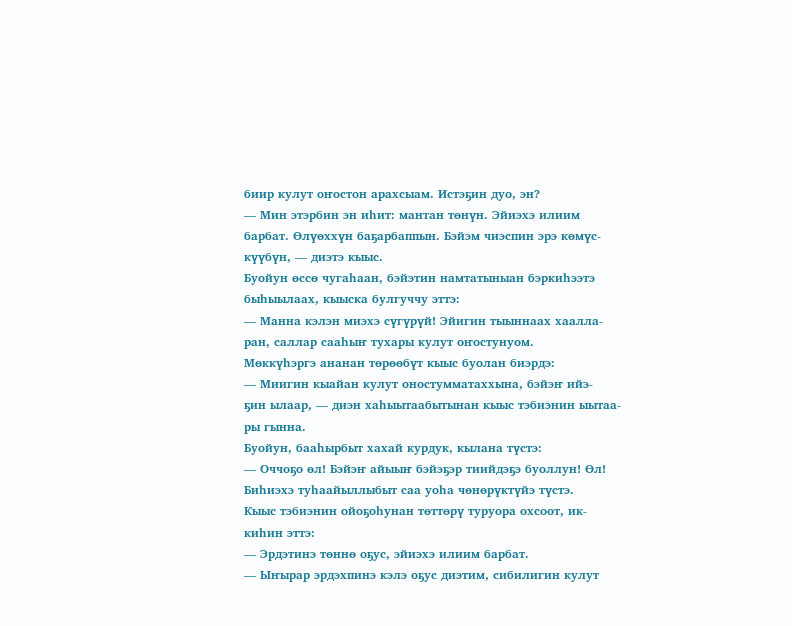биир кулут оҥостон арахсыам. Истэҕин дуо, эн?
— Мин этэрбин эн иһит: мантан төнүн. Эйиэхэ илиим
барбат. Өлүөххүн баҕарбаппын. Бэйэм чиэспин эрэ көмүс-
күүбүн, — диэтэ кыыс.
Буойун өссө чугаһаан, бэйэтин намтатыныан бэркиһээтэ
быһыылаах, кыыска булгуччу эттэ:
— Манна кэлэн миэхэ сүгүрүй! Эйигин тыыннаах хаалла-
ран, саллар сааһыҥ тухары кулут оҥостунуом.
Мөккүһэргэ ананан төрөөбүт кыыс буолан биэрдэ:
— Миигин кыайан кулут оностумматаххына, бэйэҥ ийэ-
ҕин ылаар, — диэн хаһыытаабытынан кыыс тэбиэнин ыытаа-
ры гынна.
Буойун, бааһырбыт хахай курдук, кылана түстэ:
— Оччоҕо өл! Бэйэҥ айыыҥ бэйэҕэр тиийдэҕэ буоллун! Өл!
Биһиэхэ туһаайыллыбыт саа уоһа чөнөрүктүйэ түстэ.
Кыыс тэбиэнин ойоҕоһунан төттөрү туруора охсоот, ик-
киһин эттэ:
— Эрдэтинэ төннө оҕус, эйиэхэ илиим барбат.
— Ыҥырар эрдэхпинэ кэлэ оҕус диэтим, сибилигин кулут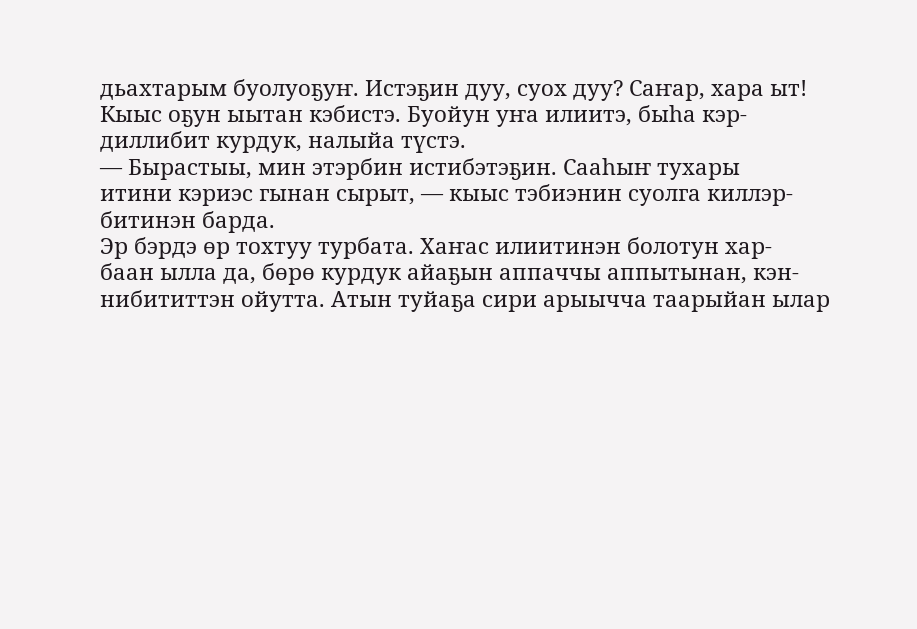дьахтарым буолуоҕуҥ. Истэҕин дуу, суох дуу? Саҥар, хара ыт!
Кыыс оҕун ыытан кэбистэ. Буойун уҥа илиитэ, быһа кэр-
диллибит курдук, налыйа түстэ.
— Бырастыы, мин этэрбин истибэтэҕин. Сааһыҥ тухары
итини кэриэс гынан сырыт, — кыыс тэбиэнин суолга киллэр-
битинэн барда.
Эр бэрдэ өр тохтуу турбата. Хаҥас илиитинэн болотун хар-
баан ылла да, бөрө курдук айаҕын аппаччы аппытынан, кэн-
нибититтэн ойутта. Атын туйаҕа сири арыычча таарыйан ылар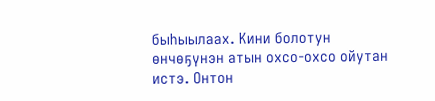быһыылаах. Кини болотун өнчөҕүнэн атын охсо-охсо ойутан
истэ. Онтон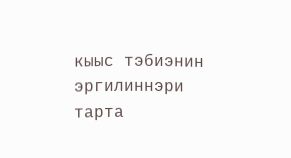кыыс тэбиэнин эргилиннэри тарта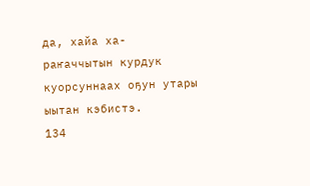да, хайа ха-
раҥаччытын курдук куорсуннаах оҕун утары ыытан кэбистэ.
134